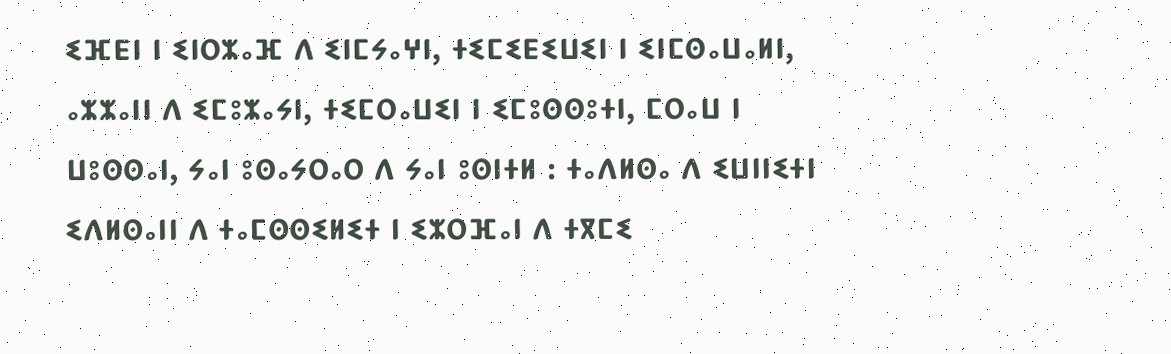ⵉⴼⴹⵏ ⵏ ⵉⵏⵔⵣⴰⴼ ⴷ ⵉⵏⵎⵢⴰⵖⵏ, ⵜⵉⵎⵉⴹⵉⵡⵉⵏ ⵏ ⵉⵏⵎⵙⴰⵡⴰⵍⵏ, ⴰⵣⵣⴰⵏⵏ ⴷ ⵉⵎⵓⵣⴰⵢⵏ, ⵜⵉⵎⵔⴰⵡⵉⵏ ⵏ ⵉⵎⵓⵙⵙⵓⵜⵏ, ⵎⵔⴰⵡ ⵏ ⵡⵓⵙⵙⴰⵏ, ⵢⴰⵏ ⵓⵙⴰⵢⵔⴰⵔ ⴷ ⵢⴰⵏ ⵓⵙⵏⵜⵍ : ⵜⴰⴷⵍⵙⴰ ⴷ ⵉⵡⵏⵏⵉⵜⵏ ⵉⴷⵍⵙⴰⵏⵏ ⴷ ⵜⴰⵎⵙⵙⵉⵍⵉⵜ ⵏ ⵉⵣⵔⴼⴰⵏ ⴷ ⵜⴳⵎⵉ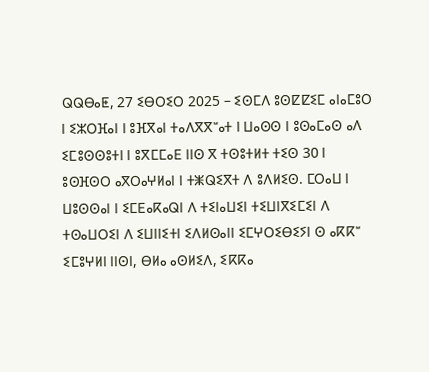ⵕⵕⴱⴰⵟ, 27 ⵉⴱⵔⵉⵔ 2025 – ⵉⵙⵎⴷ ⵓⵙⵇⵇⵉⵎ ⴰⵏⴰⵎⵓⵔ ⵏ ⵉⵣⵔⴼⴰⵏ ⵏ ⵓⴼⴳⴰⵏ ⵜⴰⴷⴳⴳⵯⴰⵜ ⵏ ⵡⴰⵙⵙ ⵏ ⵓⵙⴰⵎⴰⵙ ⴰⴷ ⵉⵎⵓⵙⵙⵓⵜⵏ ⵏ ⵓⴳⵎⵎⴰⴹ ⵏⵏⵙ ⴳ ⵜⵙⵓⵜⵍⵜ ⵜⵉⵙ 30 ⵏ ⵓⵙⴼⵙⵔ ⴰⴳⵔⴰⵖⵍⴰⵏ ⵏ ⵜⵥⵕⵉⴳⵜ ⴷ ⵓⴷⵍⵉⵙ. ⵎⵔⴰⵡ ⵏ ⵡⵓⵙⵙⴰⵏ ⵏ ⵉⵎⴹⴰⴽⴰⵕⵏ ⴷ ⵜⵉⵏⴰⵡⵉⵏ ⵜⵉⵡⵏⴳⵉⵎⵉⵏ ⴷ ⵜⵙⴰⵡⵔⵉⵏ ⴷ ⵉⵡⵏⵏⵉⵜⵏ ⵉⴷⵍⵙⴰⵏⵏ ⵉⵎⵖⵔⵉⴱⵉⵢⵏ ⵙ ⴰⴽⴽⵯ ⵉⵎⵓⵖⵍⵏ ⵏⵏⵙⵏ, ⴱⵍⴰ ⴰⵙⵍⵉⴷ, ⵉⴽⴽⴰ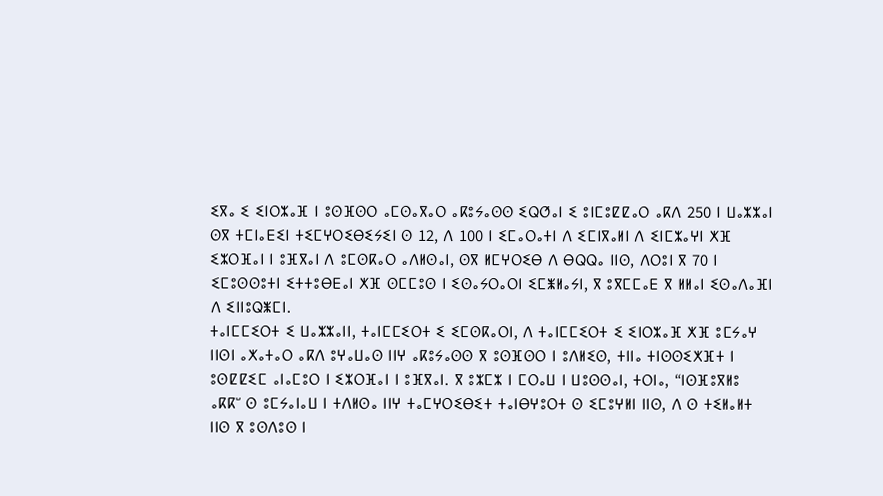ⵉⴳⴰ ⵉ ⵉⵏⵔⵣⴰⴼ ⵏ ⵓⵙⴼⵙⵔ ⴰⵎⵙⴰⴳⴰⵔ ⴰⴽⵓⵢⴰⵙⵙ ⵉⵕⵚⴰⵏ ⵉ ⵓⵏⵎⵓⵇⵇⴰⵔ ⴰⴽⴷ 250 ⵏ ⵡⴰⵣⵣⴰⵏ ⵙⴳ ⵜⵎⵏⴰⴹⵉⵏ ⵜⵉⵎⵖⵔⵉⴱⵉⵢⵉⵏ ⵙ 12, ⴷ 100 ⵏ ⵉⵎⴰⵔⴰⵜⵏ ⴷ ⵉⵎⵏⴳⴰⵍⵏ ⴷ ⵉⵏⵎⵣⴰⵖⵏ ⵅⴼ ⵉⵣⵔⴼⴰⵏ ⵏ ⵓⴼⴳⴰⵏ ⴷ ⵓⵎⵙⴽⴰⵔ ⴰⴷⵍⵙⴰⵏ, ⵙⴳ ⵍⵎⵖⵔⵉⴱ ⴷ ⴱⵕⵕⴰ ⵏⵏⵙ, ⴷⵔⵓⵏ ⴳ 70 ⵏ ⵉⵎⵓⵙⵙⵓⵜⵏ ⵉⵜⵜⵓⴱⴹⴰⵏ ⵅⴼ ⵙⵎⵎⵓⵙ ⵏ ⵉⵙⴰⵢⵔⴰⵔⵏ ⵉⵎⵥⵍⴰⵢⵏ, ⴳ ⵓⴳⵎⵎⴰⴹ ⴳ ⵍⵍⴰⵏ ⵉⵙⴰⴷⴰⴼⵏ ⴷ ⵉⵏⵏⵓⵕⵥⵎⵏ.
ⵜⴰⵏⵎⵎⵉⵔⵜ ⵉ ⵡⴰⵣⵣⴰⵏⵏ, ⵜⴰⵏⵎⵎⵉⵔⵜ ⵉ ⵉⵎⵙⴽⴰⵔⵏ, ⴷ ⵜⴰⵏⵎⵎⵉⵔⵜ ⵉ ⵉⵏⵔⵣⴰⴼ ⵅⴼ ⵓⵎⵢⴰⵖ ⵏⵏⵙⵏ ⴰⵅⴰⵜⴰⵔ ⴰⴽⴷ ⵓⵖⴰⵡⴰⵙ ⵏⵏⵖ ⴰⴽⵓⵢⴰⵙⵙ ⴳ ⵓⵙⴼⵙⵔ ⵏ ⵓⴷⵍⵉⵙ, ⵜⵏⵏⴰ ⵜⵏⵙⵙⵉⵅⴼⵜ ⵏ ⵓⵙⵇⵇⵉⵎ ⴰⵏⴰⵎⵓⵔ ⵏ ⵉⵣⵔⴼⴰⵏ ⵏ ⵓⴼⴳⴰⵏ. ⴳ ⵓⵣⵎⵣ ⵏ ⵎⵔⴰⵡ ⵏ ⵡⵓⵙⵙⴰⵏ, ⵜⵔⵏⴰ, “ⵏⵙⴼⵓⴳⵍⵓ ⴰⴽⴽⵯ ⵙ ⵓⵎⵢⴰⵏⴰⵡ ⵏ ⵜⴷⵍⵙⴰ ⵏⵏⵖ ⵜⴰⵎⵖⵔⵉⴱⵉⵜ ⵜⴰⵏⴱⵖⵓⵔⵜ ⵙ ⵉⵎⵓⵖⵍⵏ ⵏⵏⵙ, ⴷ ⵙ ⵜⵉⵍⴰⵍⵜ ⵏⵏⵙ ⴳ ⵓⵙⴷⵓⵙ ⵏ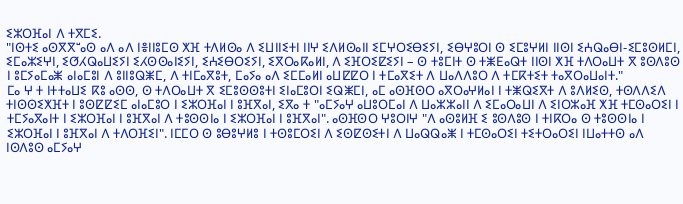ⵉⵣⵔⴼⴰⵏ ⴷ ⵜⴳⵎⵉ.
"ⵏⵙⵜⵉ ⴰⵙⴳⴳⵯⴰⵙ ⴰⴷ ⴰⴷ ⵏⴻⵏⵏⵓⵎⵙ ⵅⴼ ⵜⴷⵍⵙⴰ ⴷ ⵉⵡⵏⵏⵉⵜⵏ ⵏⵏⵖ ⵉⴷⵍⵙⴰⵏⵏ ⵉⵎⵖⵔⵉⴱⵉⵢⵏ, ⵉⴱⵖⵓⵔⵏ ⵙ ⵉⵎⵓⵖⵍⵏ ⵏⵏⵙⵏ ⵉⵄⵕⴰⴱⵏ-ⵉⵎⵓⵙⵍⵎⵏ, ⵉⵎⴰⵣⵉⵖⵏ, ⵉⵚⵃⵕⴰⵡⵉⵢⵏ ⵉⵃⵙⵙⴰⵏⵉⵢⵏ, ⵉⵄⵉⴱⵔⵉⵢⵏ, ⵉⴳⵔⴰⴽⴰⵍⵏ, ⴷ ⵉⴼⵔⵉⵇⵉⵢⵏ – ⵙ ⵜⵓⵎⵏⵜ ⵙ ⵜⵥⴹⴰⵕⵜ ⵏⵏⵙⵏ ⵅⴼ ⵜⴷⵔⴰⵡⵜ ⴳ ⵓⵙⴷⵓⵙ ⵏ ⵓⵎⵢⴰⵎⴰⵥ ⴰⵏⴰⵎⵓⵏ ⴷ ⵓⵏⵏⵓⵕⵥⵎ, ⴷ ⵜⵏⵎⴰⴳⵓⵜ, ⵎⴰⵢⴰ ⴰⴷ ⵉⵎⵎⴰⵍⵏ ⴰⵡⵇⵇⵔ ⵏ ⵜⵎⴰⴳⵉⵜ ⴷ ⵡⴰⴷⴷⵓⵔ ⴷ ⵜⵎⴽⵜⵉⵜ ⵜⴰⴳⵔⴰⵡⴰⵏⵜ."
ⵎⴰ ⵖ ⵜ ⵏⵜⵜⴰⵡⵉ ⴽⵓ ⴰⵙⵙ, ⵙ ⵜⴷⵔⴰⵡⵜ ⴳ ⵉⵎⵓⵙⵙⵓⵜⵏ ⵉⵏⴰⵎⵓⵔⵏ ⵉⵕⵥⵎⵏ, ⴰⵎ ⴰⵙⴼⵙⵔ ⴰⴳⵔⴰⵖⵍⴰⵏ ⵏ ⵜⵥⵕⵉⴳⵜ ⴷ ⵓⴷⵍⵉⵙ, ⵜⵙⴷⴷⵉⴷ ⵜⵏⵙⵙⵉⵅⴼⵜ ⵏ ⵓⵙⵇⵇⵉⵎ ⴰⵏⴰⵎⵓⵔ ⵏ ⵉⵣⵔⴼⴰⵏ ⵏ ⵓⴼⴳⴰⵏ, ⵉⴳⴰ ⵜ "ⴰⵎⵢⴰⵖ ⴰⵡⵓⵔⵎⴰⵏ ⴷ ⵡⴰⵣⵣⴰⵏⵏ ⴷ ⵉⵎⴰⵔⴰⵡⵏ ⴷ ⵉⵏⵔⵣⴰⴼ ⵅⴼ ⵜⵎⵙⴰⵔⵉⵏ ⵏ ⵜⵎⵢⴰⴳⴰⵏⵜ ⵏ ⵉⵣⵔⴼⴰⵏ ⵏ ⵓⴼⴳⴰⵏ ⴷ ⵜⵓⵙⵙⵏⴰ ⵏ ⵉⵣⵔⴼⴰⵏ ⵏ ⵓⴼⴳⴰⵏ". ⴰⵙⴼⵙⵔ ⵖⵓⵔⵏⵖ "ⴷ ⴰⵙⵓⵍⴼ ⵉ ⵓⵙⴷⵓⵙ ⵏ ⵜⵏⴽⵔⴰ ⵙ ⵜⵓⵙⵙⵏⴰ ⵏ ⵉⵣⵔⴼⴰⵏ ⵏ ⵓⴼⴳⴰⵏ ⴷ ⵜⴷⵔⴼⵉⵏ". ⵏⵎⵎⵔ ⵙ ⵓⴱⵓⵖⵍⵓ ⵏ ⵜⵙⵓⵎⵔⵉⵏ ⴷ ⵉⵙⵇⵙⵉⵜⵏ ⴷ ⵡⴰⵕⵕⴰⵥ ⵏ ⵜⵎⵙⴰⵔⵉⵏ ⵜⵉⵜⵔⴰⵔⵉⵏ ⵏⵡⴰⵜⵜⵙ ⴰⴷ ⵏⵙⴷⵓⵙ ⴰⵎⵢⴰⵖ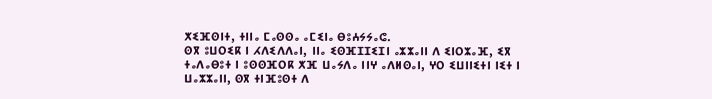ⵅⵉⴼⵙⵏⵜ, ⵜⵏⵏⴰ ⵎⴰⵙⵙⴰ ⴰⵎⵉⵏⴰ ⴱⵓⵄⵢⵢⴰⵛ.
ⵙⴳ ⵓⵡⵔⵉⴽ ⵏ ⵃⴷⵉⴷⴷⴰⵏ, ⵏⵏⴰ ⵉⵙⴼⵊⵊⵉⵊⵏ ⴰⵣⵣⴰⵏⵏ ⴷ ⵉⵏⵔⵣⴰⴼ, ⵉⴳ ⵜⴰⴷⴰⴱⵓⵜ ⵏ ⵓⵙⵙⴼⵔⴽ ⵅⴼ ⵡⴰⵢⴷⴰ ⵏⵏⵖ ⴰⴷⵍⵙⴰⵏ, ⵖⵔ ⵉⵡⵏⵏⵉⵜⵏ ⵏⵉⵜ ⵏ ⵡⴰⵣⵣⴰⵏⵏ, ⵙⴳ ⵜⵏⴼⵓⵙⵜ ⴷ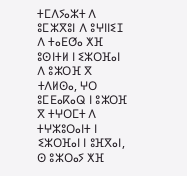ⵜⵎⴷⵢⴰⵣⵜ ⴷ ⵓⵎⵣⴳⵓⵏ ⴷ ⵓⵖⵏⵏⵉⵊ ⴷ ⵜⴰⴹⵚⴰ ⵅⴼ ⵓⵙⵏⵜⵍ ⵏ ⵉⵣⵔⴼⴰⵏ ⴷ ⵓⵣⵔⴼ ⴳ ⵜⴷⵍⵙⴰ, ⵖⵔ ⵓⵎⴹⴰⴽⴰⵕ ⵏ ⵓⵣⵔⴼ ⴳ ⵜⵖⵔⵎⵜ ⴷ ⵜⵖⵣⵓⵔⴰⵏⵜ ⵏ ⵉⵣⵔⴼⴰⵏ ⵏ ⵓⴼⴳⴰⵏ, ⵙ ⵓⵣⵔⴰⵢ ⵅⴼ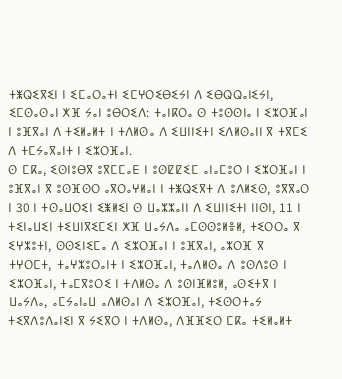ⵜⵥⵕⵉⴳⵉⵏ ⵏ ⵉⵎⴰⵔⴰⵜⵏ ⵉⵎⵖⵔⵉⴱⵉⵢⵏ ⴷ ⵉⴱⵕⵕⴰⵏⵉⵢⵏ, ⵉⵎⵙⴰⵙⴰⵏ ⵅⴼ ⵢⴰⵏ ⵓⴱⵔⵉⴷ: ⵜⴰⵏⴽⵔⴰ ⵙ ⵜⵓⵙⵙⵏⴰ ⵏ ⵉⵣⵔⴼⴰⵏ ⵏ ⵓⴼⴳⴰⵏ ⴷ ⵜⵉⵍⴰⵍⵜ ⵏ ⵜⴷⵍⵙⴰ ⴷ ⵉⵡⵏⵏⵉⵜⵏ ⵉⴷⵍⵙⴰⵏⵏ ⴳ ⵜⴳⵎⵉ ⴷ ⵜⵎⵢⴰⴳⴰⵏⵜ ⵏ ⵉⵣⵔⴼⴰⵏ.
ⵙ ⵎⴽⴰ, ⵉⵙⵏⵓⴱⴳ ⵓⴳⵎⵎⴰⴹ ⵏ ⵓⵙⵇⵇⵉⵎ ⴰⵏⴰⵎⵓⵔ ⵏ ⵉⵣⵔⴼⴰⵏ ⵏ ⵓⴼⴳⴰⵏ ⴳ ⵓⵙⴼⵙⵔ ⴰⴳⵔⴰⵖⵍⴰⵏ ⵏ ⵜⵥⵕⵉⴳⵜ ⴷ ⵓⴷⵍⵉⵙ, ⵓⴳⴳⴰⵔ ⵏ 30 ⵏ ⵜⵙⴰⵡⵔⵉⵏ ⵉⵥⵍⵉⵏ ⵙ ⵡⴰⵣⵣⴰⵏⵏ ⴷ ⵉⵡⵏⵏⵉⵜⵏ ⵏⵏⵙⵏ, 11 ⵏ ⵜⵉⵏⴰⵡⵉⵏ ⵜⵉⵡⵏⴳⵉⵎⵉⵏ ⵅⴼ ⵡⴰⵢⴷⴰ ⴰⵎⵙⵙⵓⵍⴻⵍ, ⵜⵉⵔⵔⴰ ⴳ ⵉⵖⵣⵓⵜⵏ, ⵙⵙⵉⵏⵉⵎⴰ ⴷ ⵉⵣⵔⴼⴰⵏ ⵏ ⵓⴼⴳⴰⵏ, ⴰⵣⵔⴼ ⴳ ⵜⵖⵔⵎⵜ, ⵜⴰⵖⵣⵓⵔⴰⵏⵜ ⵏ ⵉⵣⵔⴼⴰⵏ, ⵜⴰⴷⵍⵙⴰ ⴷ ⵓⵙⴷⵓⵙ ⵏ ⵉⵣⵔⴼⴰⵏ, ⵜⴰⵎⴳⵓⵔⵉ ⵏ ⵜⴷⵍⵙⴰ ⴷ ⵓⵙⵏⴼⵍⵓⵍ, ⴰⵙⵉⵜⴳ ⵏ ⵡⴰⵢⴷⴰ, ⴰⵎⵢⴰⵏⴰⵡ ⴰⴷⵍⵙⴰⵏ ⴷ ⵉⵣⵔⴼⴰⵏ, ⵜⵉⵙⵔⵜⴰⵢ ⵜⵉⴳⴷⵓⴷⴰⵏⵉⵏ ⴳ ⵢⵉⴳⵔ ⵏ ⵜⴷⵍⵙⴰ, ⴷⴼⴼⵉⵔ ⵎⴽⴰ ⵜⵉⵍⴰⵍⵜ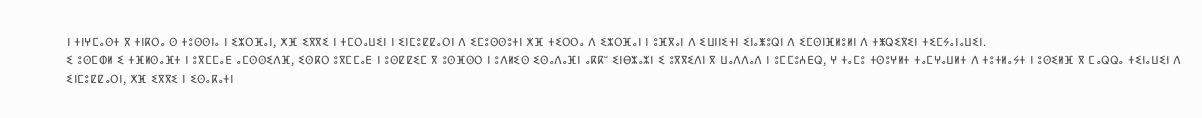ⵏ ⵜⵏⵖⵎⴰⵙⵜ ⴳ ⵜⵏⴽⵔⴰ ⵙ ⵜⵓⵙⵙⵏⴰ ⵏ ⵉⵣⵔⴼⴰⵏ, ⵅⴼ ⵉⴳⴳⵉ ⵏ ⵜⵎⵔⴰⵡⵉⵏ ⵏ ⵉⵏⵎⵓⵇⵇⴰⵔⵏ ⴷ ⵉⵎⵓⵙⵙⵓⵜⵏ ⵅⴼ ⵜⵉⵔⵔⴰ ⴷ ⵉⵣⵔⴼⴰⵏ ⵏ ⵓⴼⴳⴰⵏ ⴷ ⵉⵡⵏⵏⵉⵜⵏ ⵉⵏⴰⵥⵓⵕⵏ ⴷ ⵉⵎⵙⵏⴼⵍⵓⵍⵏ ⴷ ⵜⵥⵕⵉⴳⵉⵏ ⵜⵉⵎⵢⴰⵏⴰⵡⵉⵏ.
ⵉ ⵓⵙⵎⵀⵍ ⵉ ⵜⴼⵍⵙⴰⴼⵜ ⵏ ⵓⴳⵎⵎⴰⴹ ⴰⵎⵙⵙⵉⴷⴼ, ⵉⵙⴽⵔ ⵓⴳⵎⵎⴰⴹ ⵏ ⵓⵙⵇⵇⵉⵎ ⴳ ⵓⵙⴼⵙⵔ ⵏ ⵓⴷⵍⵉⵙ ⵉⵙⴰⴷⴰⴼⵏ ⴰⴽⴽⵯ ⵉⵏⴱⵣⴰⵣⵏ ⵉ ⵓⴳⴳⵉⴷⵏ ⴳ ⵡⴰⴷⴷⴰⴷ ⵏ ⵓⵎⵎⵓⵄⴹⵕ, ⵖ ⵜⴰⵎⵓ ⵜⵙⵓⵖⵍⵜ ⵜⴰⵎⵖⴰⵡⵍⵜ ⴷ ⵜⵓⵜⵍⴰⵢⵜ ⵏ ⵓⵙⵉⵍⴼ ⴳ ⵎⴰⵕⵕⴰ ⵜⵉⵏⴰⵡⵉⵏ ⴷ ⵉⵏⵎⵓⵇⵇⴰⵔⵏ, ⵅⴼ ⵉⴳⴳⵉ ⵏ ⵉⵙⴰⴽⴰⵜⵏ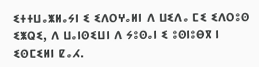ⵉⵜⵜⵡⴰⵥⵍⴰⵢⵏ ⵉ ⵉⴷⵔⵖⴰⵍⵏ ⴷ ⵡⵉⴷⴰ ⵎⵉ ⵉⴷⵔⵓⵙ ⵉⵥⵕⵉ, ⴷ ⵡⴰⵏⵙⵉⵡⵏ ⴷ ⵢⵓⵙⴰⵏ ⵉ ⵓⵙⵏⵓⴱⴳ ⵏ ⵉⵙⵎⵉⵍⵏ ⵇⴰⵃ.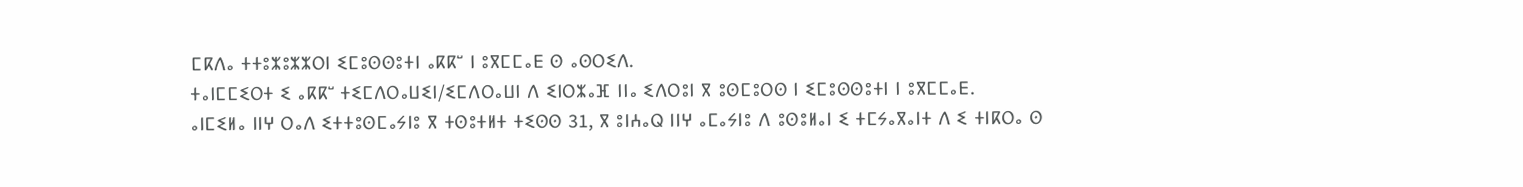ⵎⴽⴷⴰ ⵜⵜⵓⵣⵓⵣⵣⵔⵏ ⵉⵎⵓⵙⵙⵓⵜⵏ ⴰⴽⴽⵯ ⵏ ⵓⴳⵎⵎⴰⴹ ⵙ ⴰⵙⵔⵉⴷ.
ⵜⴰⵏⵎⵎⵉⵔⵜ ⵉ ⴰⴽⴽⵯ ⵜⵉⵎⴷⵔⴰⵡⵉⵏ/ⵉⵎⴷⵔⴰⵡⵏ ⴷ ⵉⵏⵔⵣⴰⴼ ⵏⵏⴰ ⵉⴷⵔⵓⵏ ⴳ ⵓⵙⵎⵓⵔⵙ ⵏ ⵉⵎⵓⵙⵙⵓⵜⵏ ⵏ ⵓⴳⵎⵎⴰⴹ.
ⴰⵏⵎⵉⵍⴰ ⵏⵏⵖ ⵔⴰⴷ ⵉⵜⵜⵓⵙⵎⴰⵢⵏⵓ ⴳ ⵜⵙⵓⵜⵍⵜ ⵜⵉⵙⵙ 31, ⴳ ⵓⵏⵄⴰⵕ ⵏⵏⵖ ⴰⵎⴰⵢⵏⵓ ⴷ ⵓⵙⵓⵍⴰⵏ ⵉ ⵜⵎⵢⴰⴳⴰⵏⵜ ⴷ ⵉ ⵜⵏⴽⵔⴰ ⵙ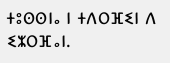ⵜⵓⵙⵙⵏⴰ ⵏ ⵜⴷⵔⴼⵉⵏ ⴷ ⵉⵣⵔⴼⴰⵏ.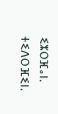ⵉⵣⵔⴼⴰⵏ. ⵜⵉⴷⵔⴼⵉⵏ.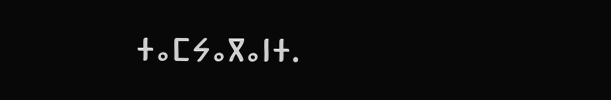ⵜⴰⵎⵢⴰⴳⴰⵏⵜ.